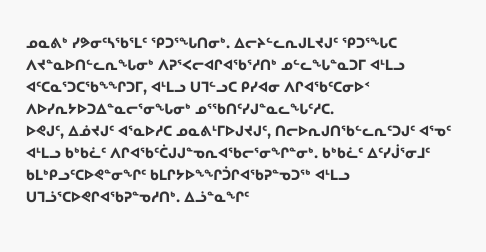ᓄᓇᕕᒃ ᓯᕗᓂᑦᓴᖃᕐᒪᑦ ᕿᑐᕐᖓᑎᓂᒃ. ᐃᓕᔨᓪᓚᕆᒍᒪᔪᒍᑦ ᕿᑐᕐᖓᑕ ᐱᔪᓐᓇᐅᑎᓪᓚᕆᖓᓂᒃ ᐱᕈᕐᐸᓕᐊᒋᐊᖃᕐᓱᑎᒃ ᓄᓪᓚᖓᓐᓇᑐᒥ ᐊᒻᒪᓗ ᐊᑦᑕᓇᕐᑐᑕᖃᖕᖏᑐᒥ, ᐊᒻᒪᓗ ᑌᒣᓪᓗᑕ ᑭᓯᐊᓂ ᐱᒋᐊᖃᑦᑕᓂᐅᑉ ᐱᐅᓯᕆᔭᐅᑐᐃᓐᓇᓕᕐᓂᖓᓂᒃ ᓄᕐᖃᑎᑦᓯᒍᓐᓇᓚᖓᑦᓱᑕ.
ᐅᕙᒍᑦ, ᐃᓅᔪᒍᑦ ᐊᕐᓇᐅᓱᑕ ᓄᓇᕕᒻᒥᐅᒍᔪᒍᑦ, ᑎᓕᐅᕆᒍᑎᖃᓪᓚᕆᑦᑐᒍᑦ ᐊᕐᓀᑦ ᐊᒻᒪᓗ ᑲᒃᑲᓛᑦ ᐱᒋᐊᖃᑦᑖᒍᒍᓐᓀᕆᐊᖃᓕᕐᓂᖏᓐᓂᒃ. ᑲᒃᑲᓛᑦ ᐃᑦᓯᒎᕐᓂᒧᑦ ᑲᒪᒃᑭᓗᑦᑕᐅᕙᓐᓂᖏᑦ ᑲᒪᒋᔭᐅᖕᖏᑑᒋᐊᖃᕈᓐᓀᑐᖅ ᐊᒻᒪᓗ ᑌᒣᓘᕐᑕᐅᕙᒋᐊᖃᕈᓐᓀᓱᑎᒃ. ᐃᓘᓐᓇᖏᑦ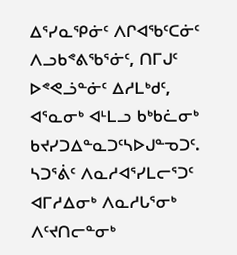ᐃᕐᓯᓇᕿᓃᑦ ᐱᒋᐊᖃᑦᑕᓃᑦ ᐱᓗᑲᕝᕕᖃᕐᓃᑦ, ᑎᒥᒍᑦ ᐅᕝᕙᓘᓐᓃᑦ ᐃᓱᒪᒃᑯᑦ, ᐊᕐᓇᓂᒃ ᐊᒻᒪᓗ ᑲᒃᑲᓛᓂᒃ ᑲᔪᓯᑐᐃᓐᓇᑐᑦᓴᐅᒍᓐᓀᑐᑦ.
ᓴᑐᕐᕖᑦ ᐱᓇᓱᐊᕐᓯᒪᓕᕐᑐᑦ ᐊᒥᓱᐃᓂᒃ ᐱᓇᓱᒐᕐᓂᒃ ᐱᑦᔪᑎᓕᓐᓂᒃ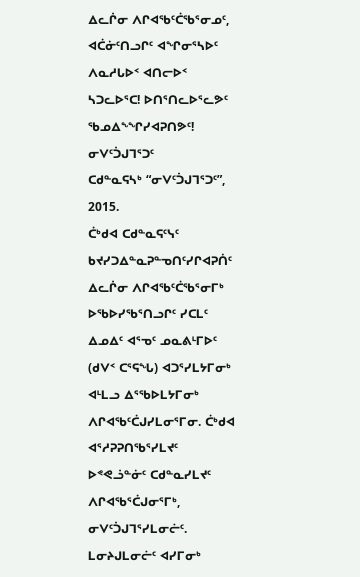ᐃᓚᒌᓂ ᐱᒋᐊᖃᑦᑖᖃᕐᓂᓄᑦ, ᐊᑖᓃᑦᑎᓗᒋᑦ ᐊᖏᓂᕐᓴᐅᑦ ᐱᓇᓱᒐᐅᑉ ᐊᑎᓕᐅᑉ ᓴᑐᓚᐅᕐᑕ! ᐅᑎᕐᑎᓚᐅᕐᓚᕗᑦ ᖃᓄᐃᖕᖏᓯᐊᕈᑎᕗᑦ!
ᓂᐯᑦᑑᒍᒣᕐᑐᑦ
ᑕᑯᓐᓇᕋᓴᒃ “ᓂᐯᑦᑑᒍᒣᕐᑐᑦ”, 2015.
ᑖᒃᑯᐊ ᑕᑯᓐᓇᕋᑦᓭᑦ ᑲᔪᓯᑐᐃᓐᓇᕈᓐᓀᑎᑦᓯᒋᐊᕈᑏᑦ ᐃᓚᒌᓂ ᐱᒋᐊᖃᑦᑖᖃᕐᓂᒥᒃ ᐅᖃᐅᓯᖃᕐᑎᓗᒋᑦ ᓯᑕᒪᑦ ᐃᓄᐃᑦ ᐊᕐᓀᑦ ᓄᓇᕕᒻᒥᐅᑦ (ᑯᐯᑉ ᑕᕐᕋᖓ) ᐊᑐᕐᓯᒪᔭᒥᓂᒃ ᐊᒻᒪᓗ ᐃᕐᖃᐅᒪᔭᒥᓂᒃ ᐱᒋᐊᖃᑦᑖᒍᓯᒪᓂᕐᒥᓂ. ᑖᒃᑯᐊ ᐊᕐᓱᕈᕈᑎᖃᕐᓯᒪᔪᑦ ᐅᕝᕙᓘᓐᓃᑦ ᑕᑯᓐᓇᓯᒪᔪᑦ ᐱᒋᐊᖃᕐᑖᒍᓂᕐᒥᒃ, ᓂᐯᑦᑑᒍᒣᕐᓯᒪᓂᓖᑦ. ᒪᓂᔨᒍᒪᓂᓖᑦ ᐊᓯᒥᓂᒃ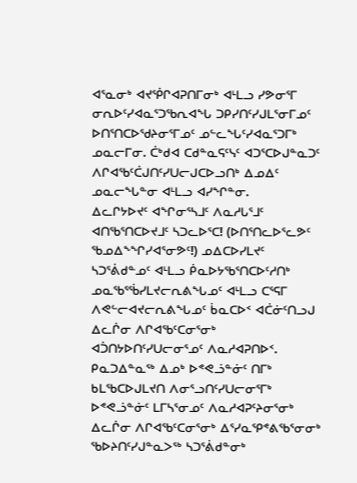ᐊᕐᓇᓂᒃ ᐊᔪᖀᒋᐊᕈᑎᒥᓂᒃ ᐊᒻᒪᓗ ᓯᕗᓂᕐᒥ ᓂᕆᐅᑦᓯᐊᓇᕐᑐᖃᕆᐊᖓ ᑐᑭᓯᑎᑦᓯᒍᒪᕐᓂᒥᓄᑦ ᐅᑎᕐᑎᑕᐅᖁᔨᓂᕐᒥᓄᑦ ᓄᓪᓚᖓᑦᓯᐊᓇᕐᑐᒥᒃ ᓄᓇᓕᒥᓂ. ᑖᒃᑯᐊ ᑕᑯᓐᓇᕋᑦᓭᑦ ᐊᑐᕐᑕᐅᒍᓐᓇᑐᑦ ᐱᒋᐊᖃᑦᑖᒍᑎᑦᓯᑌᓕᒍᑕᐅᓗᑎᒃ ᐃᓄᐃᑦ ᓄᓇᓕᖓᓐᓂ ᐊᒻᒪᓗ ᐊᓯᖏᓐᓂ.
ᐃᓚᒋᔭᐅᔪᑦ ᐊᖏᓂᕐᓴᒧᑦ ᐱᓇᓱᒐᕐᒧᑦ ᐊᑎᖃᕐᑎᑕᐅᔪᒧᑦ ᓴᑐᓚᐅᕐᑕ! (ᐅᑎᕐᑎᓚᐅᕐᓚᕗᑦ ᖃᓄᐃᖕᖏᓯᐊᕐᓂᕗᑦ!) ᓄᐃᑕᐅᓯᒪᔪᑦ ᓴᑐᕐᕖᑯᓐᓄᑦ ᐊᒻᒪᓗ ᑮᓇᐅᔭᖃᕐᑎᑕᐅᑦᓱᑎᒃ ᓄᓇᖃᕐᖄᓯᒪᔪᓕᕆᕕᖓᓄᑦ ᐊᒻᒪᓗ ᑕᕐᕋᒥ ᐱᕙᓪᓕᐊᔪᓕᕆᕕᖓᓄᑦ ᑳᓇᑕᐅᑉ ᐊᑖᓃᑦᑎᓗᒍ ᐃᓚᒌᓂ ᐱᒋᐊᖃᑦᑕᓂᕐᓂᒃ ᐊᑑᑎᔭᐅᑎᑦᓯᑌᓕᓂᕐᓄᑦ ᐱᓇᓱᐊᕈᑎᐅᑉ.
ᑭᓇᑐᐃᓐᓇᖅ ᐃᓄᒃ ᐅᕝᕙᓘᓐᓃᑦ ᑎᒥᒃ ᑲᒪᖃᑕᐅᒍᒪᔪᑎ ᐱᓂᕐᓗᑎᑦᓯᑌᓕᓂᕐᒥᒃ ᐅᕝᕙᓘᓐᓃᑦ ᒪᒥᓴᕐᓂᓄᑦ ᐱᓇᓱᐊᕈᑦᔨᓂᕐᓂᒃ ᐃᓚᒌᓂ ᐱᒋᐊᖃᑦᑕᓂᕐᓂᒃ ᐃᕐᓯᓇᕿᕝᕕᖃᕐᓂᓂᒃ ᖃᐅᔨᑎᑦᓯᒍᓐᓇᐳᖅ ᓴᑐᕐᕖᑯᓐᓂᒃ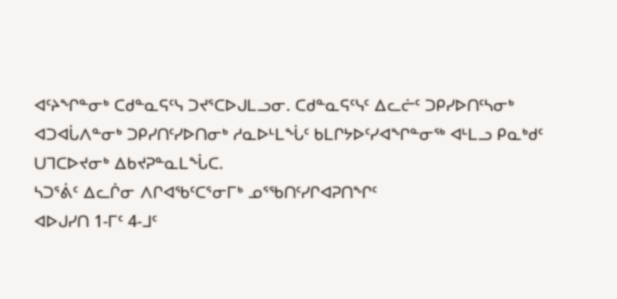ᐊᑦᔨᖏᓐᓂᒃ ᑕᑯᓐᓇᕋᑦᓭ ᑐᔪᕐᑕᐅᒍᒪᓗᓂ. ᑕᑯᓐᓇᕋᑦᓭᑦ ᐃᓚᓖᑦ ᑐᑭᓯᐅᑎᑦᓴᓂᒃ ᐊᑐᐊᒑᐱᓐᓂᒃ ᑐᑭᓯᑎᑦᓯᐅᑎᓂᒃ ᓱᓇᐅᒻᒪᖔᑦ ᑲᒪᒋᔭᐅᑦᓯᐊᖏᓐᓂᖅ ᐊᒻᒪᓗ ᑭᓇᒃᑯᑦ ᑌᒣᑕᐅᔪᓂᒃ ᐃᑲᔪᕈᓐᓇᒪᖔᑕ.
ᓴᑐᕐᕖᑦ ᐃᓚᒌᓂ ᐱᒋᐊᖃᑦᑕᕐᓂᒥᒃ ᓄᕐᖃᑎᑦᓯᒋᐊᕈᑎᖏᑦ
ᐊᐅᒍᓯᑎ 1-ᒥᑦ 4-ᒧᑦ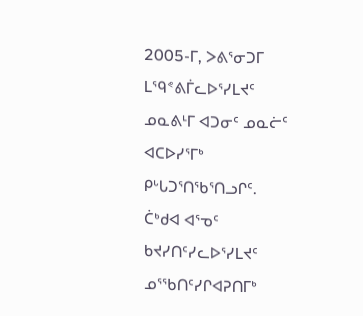2005-ᒥ, ᐳᕕᕐᓂᑐᒥ ᒪᙯᕝᕕᒦᓚᐅᕐᓯᒪᔪᑦ ᓄᓇᕕᒻᒥ ᐊᑐᓂᑦ ᓄᓇᓖᑦ ᐊᑕᐅᓯᕐᒥᒃ ᑭᒡᒐᑐᕐᑎᖃᕐᑎᓗᒋᑦ. ᑖᒃᑯᐊ ᐊᕐᓀᑦ ᑲᔪᓯᑎᑦᓯᓚᐅᕐᓯᒪᔪᑦ ᓄᕐᖃᑎᑦᓯᒋᐊᕈᑎᒥᒃ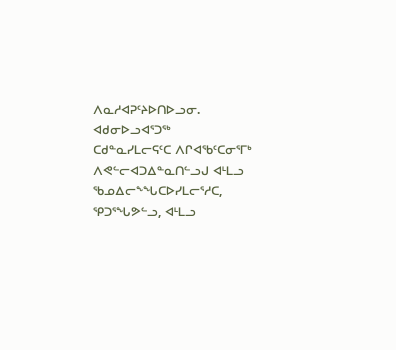ᐱᓇᓱᐊᕈᑦᔨᐅᑎᐅᓗᓂ.
ᐊᑯᓂᐅᓗᐊᕐᑐᖅ ᑕᑯᓐᓇᓯᒪᓕᕋᑦᑕ ᐱᒋᐊᖃᑦᑕᓂᕐᒥᒃ ᐱᕙᓪᓕᐊᑐᐃᓐᓇᑎᓪᓗᒍ ᐊᒻᒪᓗ ᖃᓄᐃᓕᖕᖓᑕᐅᓯᒪᓕᕐᓱᑕ, ᕿᑐᕐᖓᕗᓪᓗ, ᐊᒻᒪᓗ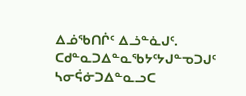ᐃᓅᖃᑎᒌᑦ ᐃᓘᓐᓈᒍᑦ. ᑕᑯᓐᓇᑐᐃᓐᓇᖃᔭᑦᔭᒍᓐᓀᑐᒍᑦ ᓴᓂᕌᓃᑐᐃᓐᓇᓗᑕ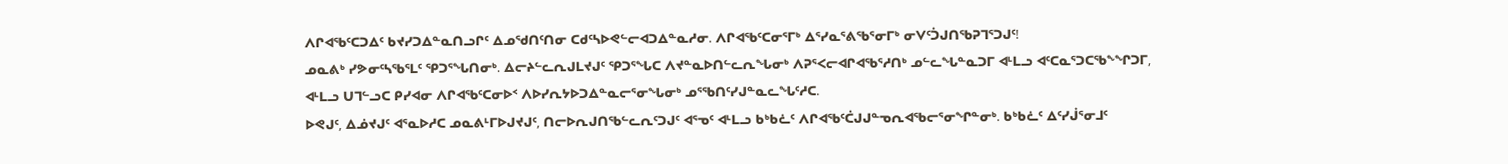ᐱᒋᐊᖃᑦᑕᑐᐃᑦ ᑲᔪᓯᑐᐃᓐᓇᑎᓗᒋᑦ ᐃᓄᖁᑎᑦᑎᓂ ᑕᑯᑦᓴᐅᕙᓪᓕᐊᑐᐃᓐᓇᓱᓂ. ᐱᒋᐊᖃᑦᑕᓂᕐᒥᒃ ᐃᕐᓯᓇᕐᕕᖃᕐᓂᒥᒃ ᓂᐯᑦᑑᒍᑎᖃᕈᒣᕐᑐᒍᑦ!
ᓄᓇᕕᒃ ᓯᕗᓂᑦᓴᖃᕐᒪᑦ ᕿᑐᕐᖓᑎᓂᒃ. ᐃᓕᔨᓪᓚᕆᒍᒪᔪᒍᑦ ᕿᑐᕐᖓᑕ ᐱᔪᓐᓇᐅᑎᓪᓚᕆᖓᓂᒃ ᐱᕈᕐᐸᓕᐊᒋᐊᖃᕐᓱᑎᒃ ᓄᓪᓚᖓᓐᓇᑐᒥ ᐊᒻᒪᓗ ᐊᑦᑕᓇᕐᑐᑕᖃᖕᖏᑐᒥ, ᐊᒻᒪᓗ ᑌᒣᓪᓗᑕ ᑭᓯᐊᓂ ᐱᒋᐊᖃᑦᑕᓂᐅᑉ ᐱᐅᓯᕆᔭᐅᑐᐃᓐᓇᓕᕐᓂᖓᓂᒃ ᓄᕐᖃᑎᑦᓯᒍᓐᓇᓚᖓᑦᓱᑕ.
ᐅᕙᒍᑦ, ᐃᓅᔪᒍᑦ ᐊᕐᓇᐅᓱᑕ ᓄᓇᕕᒻᒥᐅᒍᔪᒍᑦ, ᑎᓕᐅᕆᒍᑎᖃᓪᓚᕆᑦᑐᒍᑦ ᐊᕐᓀᑦ ᐊᒻᒪᓗ ᑲᒃᑲᓛᑦ ᐱᒋᐊᖃᑦᑖᒍᒍᓐᓀᕆᐊᖃᓕᕐᓂᖏᓐᓂᒃ. ᑲᒃᑲᓛᑦ ᐃᑦᓯᒎᕐᓂᒧᑦ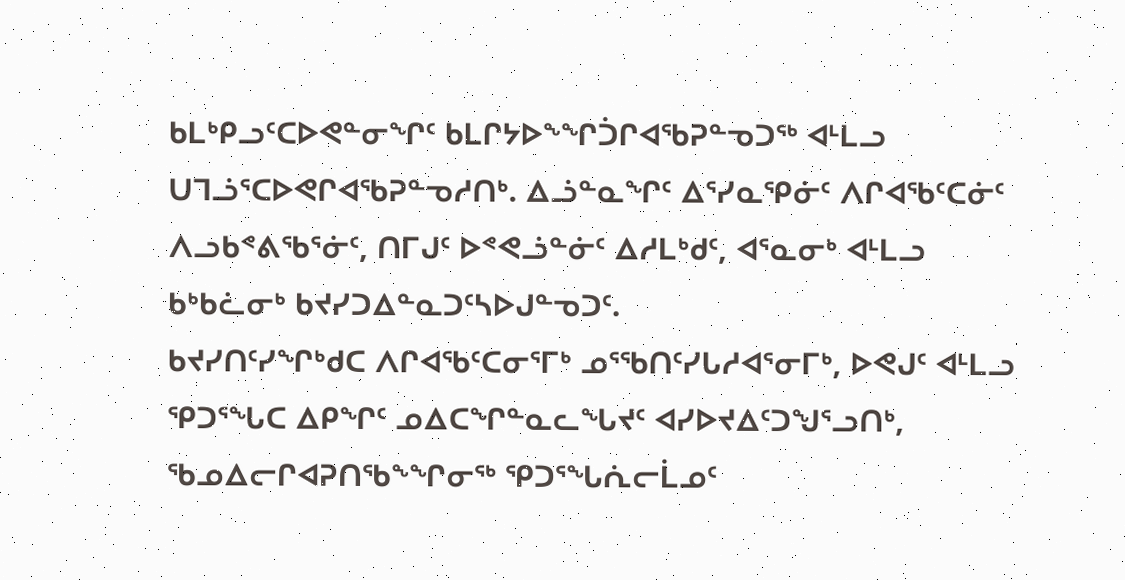ᑲᒪᒃᑭᓗᑦᑕᐅᕙᓐᓂᖏᑦ ᑲᒪᒋᔭᐅᖕᖏᑑᒋᐊᖃᕈᓐᓀᑐᖅ ᐊᒻᒪᓗ ᑌᒣᓘᕐᑕᐅᕙᒋᐊᖃᕈᓐᓀᓱᑎᒃ. ᐃᓘᓐᓇᖏᑦ ᐃᕐᓯᓇᕿᓃᑦ ᐱᒋᐊᖃᑦᑕᓃᑦ ᐱᓗᑲᕝᕕᖃᕐᓃᑦ, ᑎᒥᒍᑦ ᐅᕝᕙᓘᓐᓃᑦ ᐃᓱᒪᒃᑯᑦ, ᐊᕐᓇᓂᒃ ᐊᒻᒪᓗ ᑲᒃᑲᓛᓂᒃ ᑲᔪᓯᑐᐃᓐᓇᑐᑦᓴᐅᒍᓐᓀᑐᑦ.
ᑲᔪᓯᑎᑦᓯᖏᒃᑯᑕ ᐱᒋᐊᖃᑦᑕᓂᕐᒥᒃ ᓄᕐᖃᑎᑦᓯᒐᓱᐊᕐᓂᒥᒃ, ᐅᕙᒍᑦ ᐊᒻᒪᓗ ᕿᑐᕐᖓᑕ ᐃᑭᖏᑦ ᓄᐃᑕᖏᓐᓇᓚᖓᔪᑦ ᐊᓯᐅᔪᐃᑦᑐᖑᕐᓗᑎᒃ, ᖃᓄᐃᓕᒋᐊᕈᑎᖃᖕᖏᓂᖅ ᕿᑐᕐᖓᕇᓕᒫᓄᑦ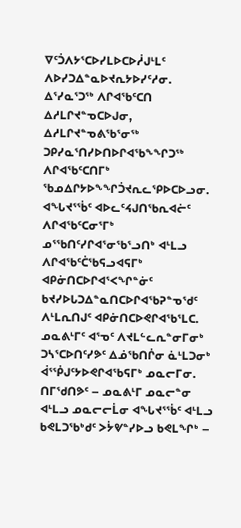ᐁᑦᑑᐱᔭᕐᑕᐅᓯᒪᐅᑕᐅᓲᒍᒻᒪᑦ ᐱᐅᓯᑐᐃᓐᓇᐅᔪᕆᔭᐅᓯᑦᓱᓂ. ᐃᕐᓯᓇᕐᑐᖅ ᐱᒋᐊᖃᑦᑕᑎ ᐃᓱᒪᒋᔪᓐᓀᑕᐅᒍᓂ, ᐃᓱᒪᒋᔪᓐᓀᕕᖃᕐᓂᖅ ᑐᑭᓯᓇᕐᑎᓯᐅᑎᐅᒋᐊᖃᖕᖏᑐᖅ ᐱᒋᐊᖃᑦᑕᑎᒥᒃ ᖃᓄᐃᒋᔭᐅᖕᖏᑑᔪᕆᓚᕿᐅᑕᐅᓗᓂ.
ᐊᖓᔪᕐᖄᑦ ᐊᐅᓚᑦᔦᒍᑎᖃᕆᐊᓖᑦ ᐱᒋᐊᖃᑦᑕᓂᕐᒥᒃ ᓄᕐᖃᑎᑦᓯᒋᐊᕐᓂᖃᕐᓗᑎᒃ ᐊᒻᒪᓗ ᐱᒋᐊᖃᑦᑖᖃᕋᓗᐊᕋᒥᒃ ᐊᑭᓃᑎᑕᐅᒋᐊᕐᐸᖏᓐᓃᑦ ᑲᔪᓯᐅᒐᑐᐃᓐᓇᑎᑕᐅᒋᐊᖃᕈᓐᓀᖁᑦ ᐱᒻᒪᕆᑎᒍᑦ ᐊᑭᓃᑎᑕᐅᕙᒋᐊᖃᕐᒪᑕ.
ᓄᓇᕕᒻᒥᑦ ᐊᕐᓀᑦ ᐱᔪᒪᓪᓚᕆᓐᓂᒥᓂᒃ ᑐᓴᕐᑕᐅᑎᑦᓯᕗᑦ ᐃᓅᖃᑎᒌᓂ ᓈᒻᒪᑐᓂᒃ ᐋᕐᖀᒍᑦᔭᐅᕙᒋᐊᖃᕋᒥᒃ ᓄᓇᓕᒥᓂ.
ᑎᒥᖁᑎᕗᑦ – ᓄᓇᕕᒻᒥ ᓄᓇᓕᓐᓂ ᐊᒻᒪᓗ ᓄᓇᓕᓕᒫᓂ ᐊᖓᔪᕐᖄᑦ ᐊᒻᒪᓗ ᑲᕙᒪᑐᖃᒃᑯᑦ ᐳᔮᕓᓐᓯᐅᓗ ᑲᕙᒪᖏᒃ –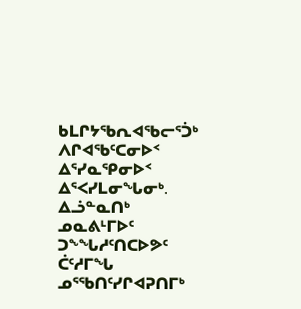ᑲᒪᒋᔭᖃᕆᐊᖃᓕᕐᑑᒃ ᐱᒋᐊᖃᑦᑕᓂᐅᑉ ᐃᕐᓯᓇᕿᓂᐅᑉ ᐃᕐᐸᓯᒪᓂᖓᓂᒃ.
ᐃᓘᓐᓇᑎᒃ ᓄᓇᕕᒻᒥᐅᑦ ᑐᖕᖓᓱᑦᑎᑕᐅᕗᑦ ᑖᑦᓱᒥᖓ ᓄᕐᖃᑎᑦᓯᒋᐊᕈᑎᒥᒃ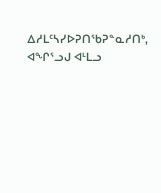ᐃᓱᒪᑦᓴᓯᐅᕈᑎᖃᕈᓐᓇᓱᑎᒃ, ᐊᖏᕐᓗᒍ ᐊᒻᒪᓗ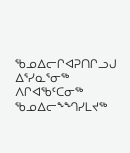ᖃᓄᐃᓕᒋᐊᕈᑎᒋᓗᒍ ᐃᕐᓯᓇᕐᓂᖅ ᐱᒋᐊᖃᑦᑕᓂᖅ ᖃᓄᐃᓕᖕᙰᓯᒪᔪᖅ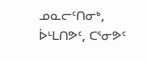ᓄᓇᓕᑦᑎᓂᒃ, ᐆᒻᒪᑎᕗᑦ, ᑕᕐᓂᕗᑦ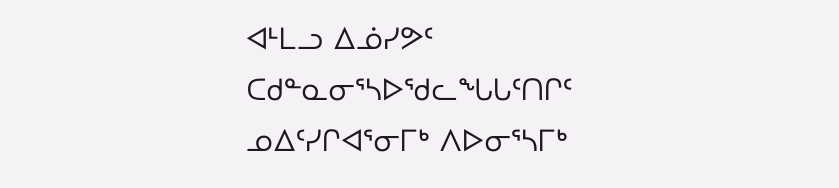ᐊᒻᒪᓗ ᐃᓅᓯᕗᑦ ᑕᑯᓐᓇᓂᕐᓴᐅᖁᓚᖓᒐᑦᑎᒋᑦ ᓄᐃᑦᓯᒋᐊᕐᓂᒥᒃ ᐱᐅᓂᕐᓴᒥᒃ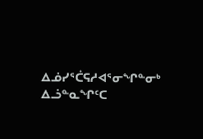ᐃᓅᓯᕐᑖᕋᓱᐊᕐᓂᖏᓐᓂᒃ ᐃᓘᓐᓇᖏᑦᑕ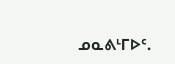ᓄᓇᕕᒻᒥᐅᑦ.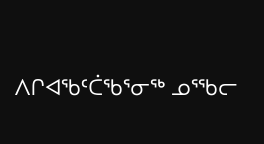ᐱᒋᐊᖃᑦᑖᖃᕐᓂᖅ ᓄᕐᖃᓕ